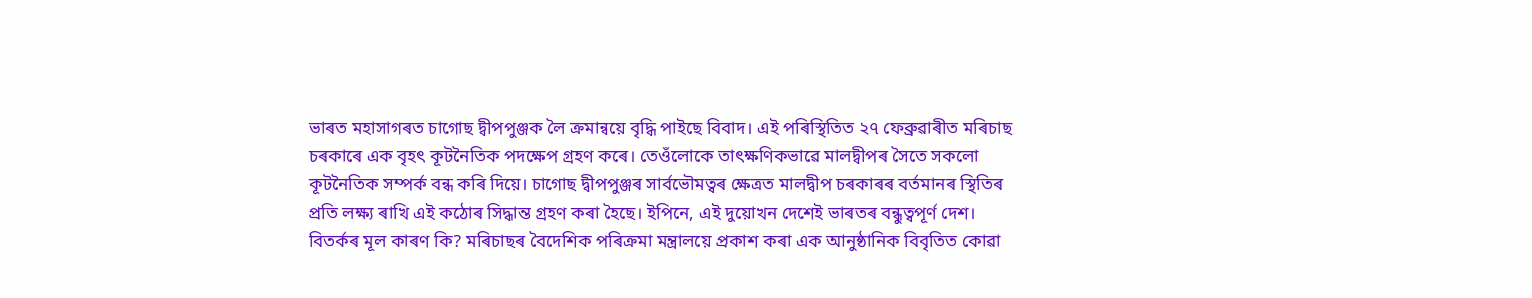ভাৰত মহাসাগৰত চাগোছ দ্বীপপুঞ্জক লৈ ক্ৰমান্বয়ে বৃদ্ধি পাইছে বিবাদ। এই পৰিস্থিতিত ২৭ ফেব্ৰুৱাৰীত মৰিচাছ চৰকাৰে এক বৃহৎ কূটনৈতিক পদক্ষেপ গ্ৰহণ কৰে। তেওঁলোকে তাৎক্ষণিকভাৱে মালদ্বীপৰ সৈতে সকলো কূটনৈতিক সম্পৰ্ক বন্ধ কৰি দিয়ে। চাগোছ দ্বীপপুঞ্জৰ সাৰ্বভৌমত্বৰ ক্ষেত্ৰত মালদ্বীপ চৰকাৰৰ বৰ্তমানৰ স্থিতিৰ প্ৰতি লক্ষ্য ৰাখি এই কঠোৰ সিদ্ধান্ত গ্ৰহণ কৰা হৈছে। ইপিনে, এই দুয়োখন দেশেই ভাৰতৰ বন্ধুত্বপূৰ্ণ দেশ।
বিতৰ্কৰ মূল কাৰণ কি? মৰিচাছৰ বৈদেশিক পৰিক্ৰমা মন্ত্ৰালয়ে প্ৰকাশ কৰা এক আনুষ্ঠানিক বিবৃতিত কোৱা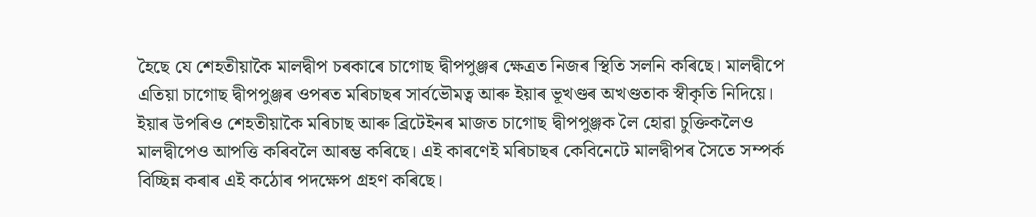হৈছে যে শেহতীয়াকৈ মালদ্বীপ চৰকাৰে চাগোছ দ্বীপপুঞ্জৰ ক্ষেত্ৰত নিজৰ স্থিতি সলনি কৰিছে। মালদ্বীপে এতিয়া চাগোছ দ্বীপপুঞ্জৰ ওপৰত মৰিচাছৰ সাৰ্বভৌমত্ব আৰু ইয়াৰ ভূখণ্ডৰ অখণ্ডতাক স্বীকৃতি নিদিয়ে।
ইয়াৰ উপৰিও শেহতীয়াকৈ মৰিচাছ আৰু ব্ৰিটেইনৰ মাজত চাগোছ দ্বীপপুঞ্জক লৈ হোৱা চুক্তিকলৈও মালদ্বীপেও আপত্তি কৰিবলৈ আৰম্ভ কৰিছে। এই কাৰণেই মৰিচাছৰ কেবিনেটে মালদ্বীপৰ সৈতে সম্পৰ্ক বিচ্ছিন্ন কৰাৰ এই কঠোৰ পদক্ষেপ গ্ৰহণ কৰিছে।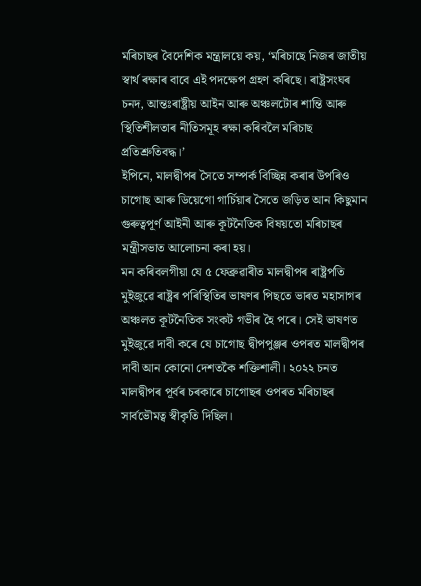মৰিচাছৰ বৈদেশিক মন্ত্ৰালয়ে কয়, ‘মৰিচাছে নিজৰ জাতীয় স্বাৰ্থ ৰক্ষাৰ বাবে এই পদক্ষেপ গ্ৰহণ কৰিছে। ৰাষ্ট্ৰসংঘৰ চনদ, আন্তঃৰাষ্ট্ৰীয় আইন আৰু অঞ্চলটোৰ শান্তি আৰু স্থিতিশীলতাৰ নীতিসমূহ ৰক্ষা কৰিবলৈ মৰিচাছ প্ৰতিশ্ৰুতিবদ্ধ।’
ইপিনে, মালদ্বীপৰ সৈতে সম্পৰ্ক বিচ্ছিন্ন কৰাৰ উপৰিও চাগোছ আৰু ডিয়েগো গাৰ্চিয়াৰ সৈতে জড়িত আন কিছুমান গুৰুত্বপূৰ্ণ আইনী আৰু কূটনৈতিক বিষয়তো মৰিচাছৰ মন্ত্ৰীসভাত আলোচনা কৰা হয়।
মন কৰিবলগীয়া যে ৫ ফেব্ৰুৱাৰীত মালদ্বীপৰ ৰাষ্ট্ৰপতি মুইজুৱে ৰাষ্ট্ৰৰ পৰিস্থিতিৰ ভাষণৰ পিছতে ভাৰত মহাসাগৰ অঞ্চলত কূটনৈতিক সংকট গভীৰ হৈ পৰে। সেই ভাষণত মুইজুৱে দাবী কৰে যে চাগোছ দ্বীপপুঞ্জৰ ওপৰত মালদ্বীপৰ দাবী আন কোনো দেশতকৈ শক্তিশালী। ২০২২ চনত মালদ্বীপৰ পূৰ্বৰ চৰকাৰে চাগোছৰ ওপৰত মৰিচাছৰ সাৰ্বভৌমত্ব স্বীকৃতি দিছিল।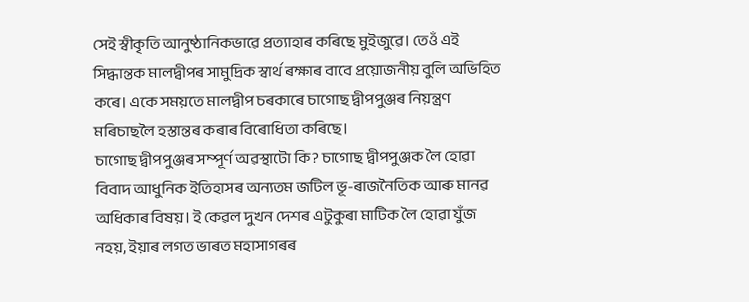সেই স্বীকৃতি আনুষ্ঠানিকভাৱে প্ৰত্যাহাৰ কৰিছে মুইজুৱে। তেওঁ এই সিদ্ধান্তক মালদ্বীপৰ সামুদ্ৰিক স্বাৰ্থ ৰক্ষাৰ বাবে প্ৰয়োজনীয় বুলি অভিহিত কৰে। একে সময়তে মালদ্বীপ চৰকাৰে চাগোছ দ্বীপপুঞ্জৰ নিয়ন্ত্ৰণ মৰিচাছলৈ হস্তান্তৰ কৰাৰ বিৰোধিতা কৰিছে।
চাগোছ দ্বীপপুঞ্জৰ সম্পূৰ্ণ অৱস্থাটো কি? চাগোছ দ্বীপপুঞ্জক লৈ হোৱা বিবাদ আধুনিক ইতিহাসৰ অন্যতম জটিল ভূ-ৰাজনৈতিক আৰু মানৱ অধিকাৰ বিষয়। ই কেৱল দুখন দেশৰ এটুকুৰা মাটিক লৈ হোৱা যুঁজ নহয়, ইয়াৰ লগত ভাৰত মহাসাগৰৰ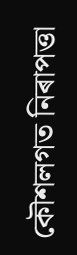কৌশলগত নিৰাপত্তা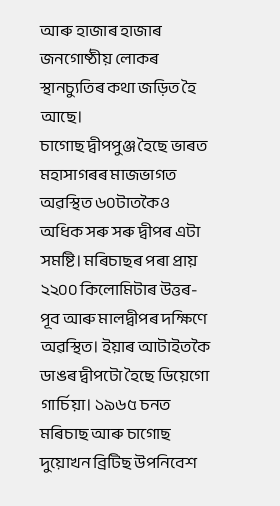আৰু হাজাৰ হাজাৰ জনগোষ্ঠীয় লোকৰ স্থানচ্যুতিৰ কথা জড়িত হৈ আছে।
চাগোছ দ্বীপপুঞ্জ হৈছে ভাৰত মহাসাগৰৰ মাজভাগত অৱস্থিত ৬০টাতকৈও অধিক সৰু সৰু দ্বীপৰ এটা সমষ্টি। মৰিচাছৰ পৰা প্ৰায় ২২০০ কিলোমিটাৰ উত্তৰ-পূব আৰু মালদ্বীপৰ দক্ষিণে অৱস্থিত। ইয়াৰ আটাইতকৈ ডাঙৰ দ্বীপটো হৈছে ডিয়েগো গাৰ্চিয়া। ১৯৬৫ চনত মৰিচাছ আৰু চাগোছ দুয়োখন ব্ৰিটিছ উপনিবেশ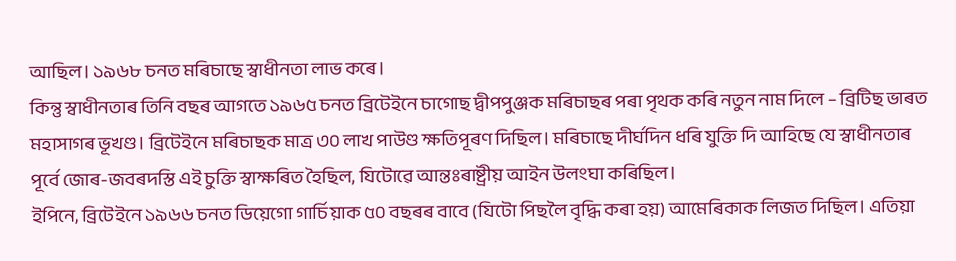আছিল। ১৯৬৮ চনত মৰিচাছে স্বাধীনতা লাভ কৰে।
কিন্তু স্বাধীনতাৰ তিনি বছৰ আগতে ১৯৬৫ চনত ব্ৰিটেইনে চাগোছ দ্বীপপুঞ্জক মৰিচাছৰ পৰা পৃথক কৰি নতুন নাম দিলে – ব্ৰিটিছ ভাৰত মহাসাগৰ ভূখণ্ড। ব্ৰিটেইনে মৰিচাছক মাত্ৰ ৩০ লাখ পাউণ্ড ক্ষতিপূৰণ দিছিল। মৰিচাছে দীৰ্ঘদিন ধৰি যুক্তি দি আহিছে যে স্বাধীনতাৰ পূৰ্বে জোৰ-জবৰদস্তি এই চুক্তি স্বাক্ষৰিত হৈছিল, যিটোৱে আন্তঃৰাষ্ট্ৰীয় আইন উলংঘা কৰিছিল।
ইপিনে, ব্ৰিটেইনে ১৯৬৬ চনত ডিয়েগো গাৰ্চিয়াক ৫০ বছৰৰ বাবে (যিটো পিছলৈ বৃদ্ধি কৰা হয়) আমেৰিকাক লিজত দিছিল। এতিয়া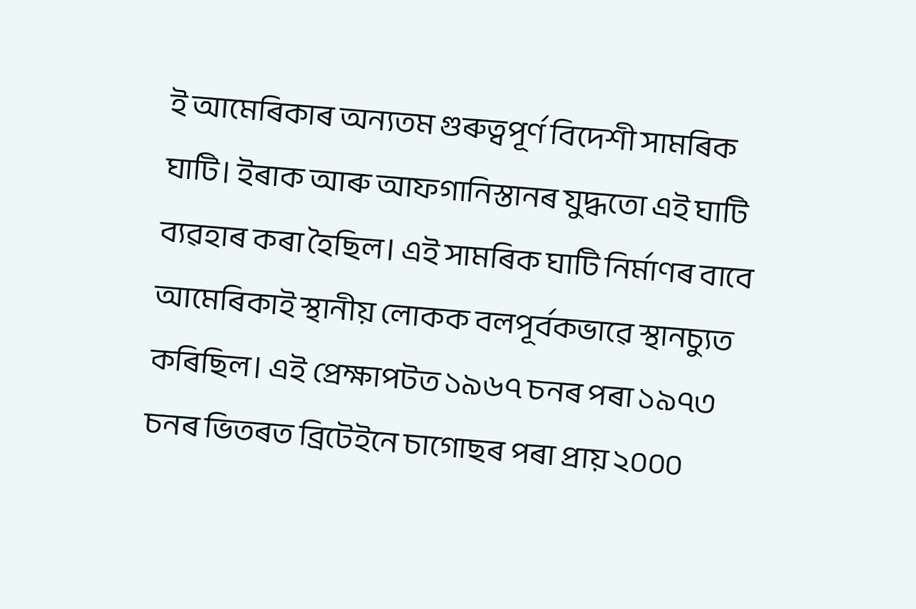ই আমেৰিকাৰ অন্যতম গুৰুত্বপূৰ্ণ বিদেশী সামৰিক ঘাটি। ইৰাক আৰু আফগানিস্তানৰ যুদ্ধতো এই ঘাটি ব্যৱহাৰ কৰা হৈছিল। এই সামৰিক ঘাটি নিৰ্মাণৰ বাবে আমেৰিকাই স্থানীয় লোকক বলপূৰ্বকভাৱে স্থানচ্যুত কৰিছিল। এই প্ৰেক্ষাপটত ১৯৬৭ চনৰ পৰা ১৯৭৩ চনৰ ভিতৰত ব্ৰিটেইনে চাগোছৰ পৰা প্ৰায় ২০০০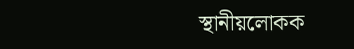স্থানীয়লোকক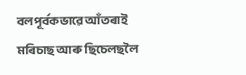বলপূৰ্বকভাৱে আঁতৰাই মৰিচাছ আৰু ছিচেলছলৈ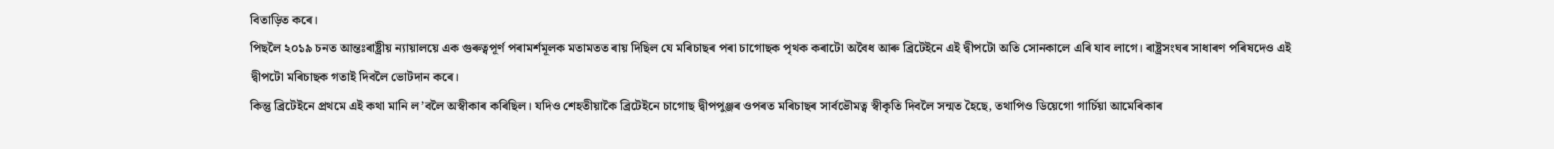বিতাড়িত কৰে।
পিছলৈ ২০১৯ চনত আন্তঃৰাষ্ট্ৰীয় ন্যায়ালয়ে এক গুৰুত্বপূৰ্ণ পৰামৰ্শমূলক মতামতত ৰায় দিছিল যে মৰিচাছৰ পৰা চাগোছক পৃথক কৰাটো অবৈধ আৰু ব্ৰিটেইনে এই দ্বীপটো অতি সোনকালে এৰি যাব লাগে। ৰাষ্ট্ৰসংঘৰ সাধাৰণ পৰিষদেও এই দ্বীপটো মৰিচাছক গতাই দিবলৈ ভোটদান কৰে।
কিন্তু ব্ৰিটেইনে প্ৰথমে এই কথা মানি ল’বলৈ অস্বীকাৰ কৰিছিল। যদিও শেহতীয়াকৈ ব্ৰিটেইনে চাগোছ দ্বীপপুঞ্জৰ ওপৰত মৰিচাছৰ সাৰ্বভৌমত্ব স্বীকৃতি দিবলৈ সন্মত হৈছে, তথাপিও ডিয়েগো গাৰ্চিয়া আমেৰিকাৰ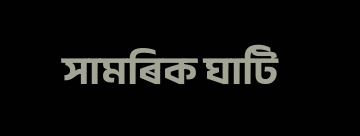সামৰিক ঘাটি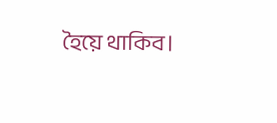হৈয়ে থাকিব।